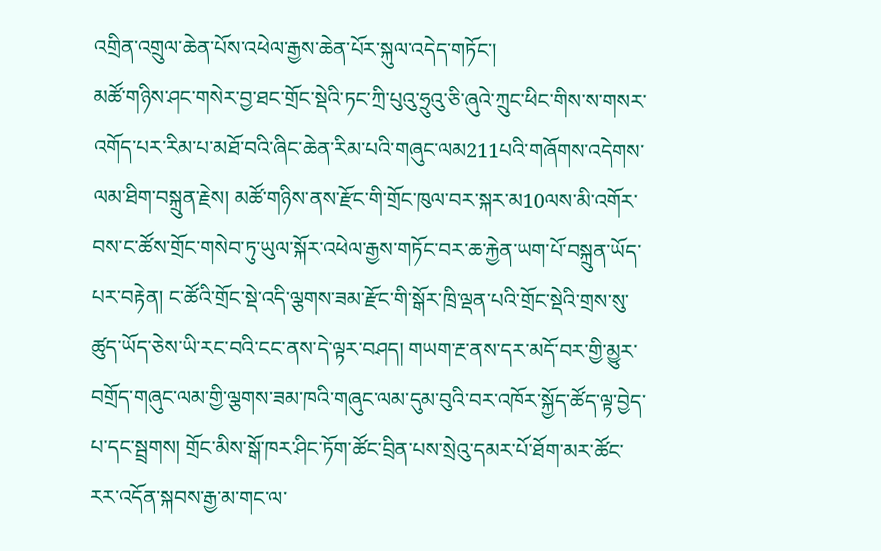འགྲིན་འགྲུལ་ཆེན་པོས་འཕེལ་རྒྱས་ཆེན་པོར་སྐུལ་འདེད་གཏོང་།
མཚོ་གཉིས་ཤང་གསེར་བྱ་ཐང་གྲོང་སྡེའི་ཏང་ཀྲི་པུའུ་ཧྲུའུ་ཅི་ཞུའེ་ཀྲུང་ཕིང་གིས་ས་གསར་འགོད་པར་རིམ་པ་མཐོ་བའི་ཞིང་ཆེན་རིམ་པའི་གཞུང་ལམ211པའི་གཞོགས་འདེགས་ལམ་ཐིག་བསྐྲུན་རྗེས། མཚོ་གཉིས་ནས་རྫོང་གི་གྲོང་ཁུལ་བར་སྐར་མ10ལས་མི་འགོར་བས་ང་ཚོས་གྲོང་གསེབ་ཏུ་ཡུལ་སྐོར་འཕེལ་རྒྱས་གཏོང་བར་ཆ་རྐྱེན་ཡག་པོ་བསྐྲུན་ཡོད་པར་བརྟེན། ང་ཚོའི་གྲོང་སྡེ་འདི་ལྕགས་ཟམ་རྫོང་གི་སྒོར་ཁྲི་ལྡན་པའི་གྲོང་སྡེའི་གྲས་སུ་ཚུད་ཡོད་ཅེས་ཡི་རང་བའི་ངང་ནས་དེ་ལྟར་བཤད། གཡག་རྔ་ནས་དར་མདོ་བར་གྱི་མྱུར་བགྲོད་གཞུང་ལམ་གྱི་ལྕགས་ཟམ་ཁའི་གཞུང་ལམ་དུམ་བུའི་བར་འཁོར་སྐྱོད་ཚོད་ལྟ་བྱེད་པ་དང་སྦྲགས། གྲོང་མིས་སྒོ་ཁར་ཤིང་ཏོག་ཚོང་བྲིན་པས་སྲེའུ་དམར་པོ་ཐོག་མར་ཚོང་རར་འདོན་སྐབས་རྒྱ་མ་གང་ལ་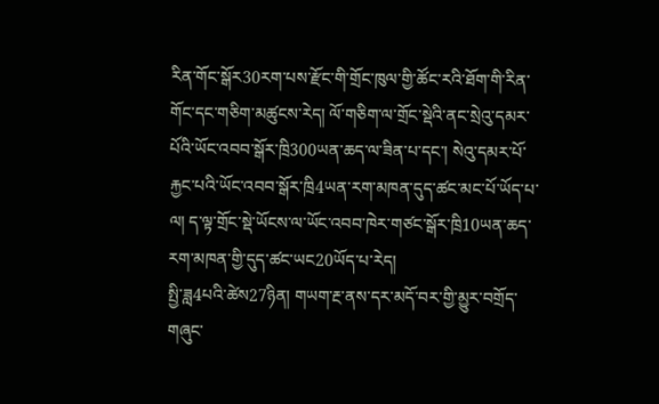རིན་གོང་སྒོར30རག་པས་རྫོང་གི་གྲོང་ཁུལ་གྱི་ཚོང་རའི་ཐོག་གི་རིན་གོང་དང་གཅིག་མཚུངས་རེད། ལོ་གཅིག་ལ་གྲོང་སྡེའི་ནང་སྲེའུ་དམར་པོའི་ཡོང་འབབ་སྒོར་ཁྲི300ཡན་ཆད་ལ་ཟིན་པ་དང་། སེའུ་དམར་པོ་རྐྱང་པའི་ཡོང་འབབ་སྒོར་ཁྲི4ཡན་རག་མཁན་དུད་ཚང་མང་པོ་ཡོད་པ་ལ། ད་ལྟ་གྲོང་སྡེ་ཡོངས་ལ་ཡོང་འབབ་ཁེར་གཙང་སྒོར་ཁྲི10ཡན་ཆད་རག་མཁན་གྱི་དུད་ཚང་ཡང20ཡོད་པ་རེད།
སྤྱི་ཟླ4པའི་ཚེས27ཉིན། གཡག་རྔ་ནས་དར་མདོ་བར་གྱི་མྱུར་བགྲོད་གཞུང་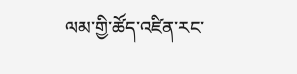ལམ་གྱི་ཚོད་འཛིན་རང་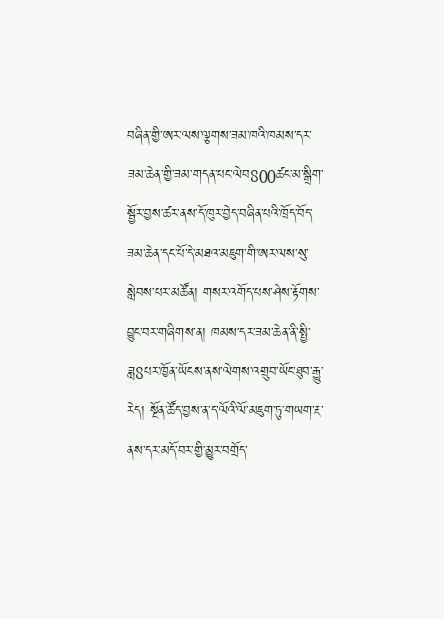བཞིན་གྱི་ཨར་ལས་ལྕགས་ཟམ་ཁའི་ཁམས་དར་ཟམ་ཆེན་གྱི་ཟམ་གདན་པང་ལེབ800ཚང་མ་སྒྲིག་སྦྱོར་བྱས་ཚར་ནས་དོ་ཁུར་བྱེད་བཞིན་པའི་ཁྲོད་བོད་ཟམ་ཆེན་དང་པོ་དེ་མཐའ་མཇུག་གི་ཨར་ལས་སུ་སླེབས་པར་མཚོན། གསར་འགོད་པས་ཤེས་རྟོགས་བྱུང་བར་གཞིགས་ན། ཁམས་དར་ཟམ་ཆེན་ནི་སྤྱི་ཟླ8པར་ཁྱོན་ཡོངས་ནས་ལེགས་འགྲུབ་ཡོང་ཐུབ་རྒྱུ་རེད། སྔོན་ཚོད་བྱས་ན་ད་ལོའི་ལོ་མཇུག་ཏུ་གཡག་རྔ་ནས་དར་མདོ་བར་གྱི་མྱུར་བགྲོད་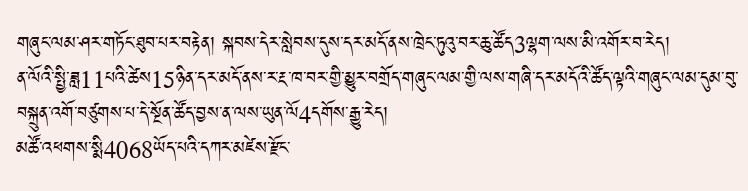གཞུང་ལམ་ཤར་གཏོང་ཐུབ་པར་བརྟེན། སྐབས་དེར་སླེབས་དུས་དར་མདོ་ནས་ཁྲེང་ཏུའུ་བར་ཆུ་ཚོད3ལྷག་ལས་མི་འགོར་བ་རེད།
ན་ལོའི་སྤྱི་ཟླ11པའི་ཚེས15ཉིན་དར་མདོ་ནས་ར་རྔ་ཁ་བར་གྱི་མྱུར་བགྲོད་གཞུང་ལམ་གྱི་ལས་གཞི་དར་མདོའི་ཚོད་ལྟའི་གཞུང་ལམ་དུམ་བུ་བསྐྲུན་འགོ་བཙུགས་པ་དེ་སྔོན་ཚོད་བྱས་ན་ལས་ཡུན་ལོ4དགོས་རྒྱུ་རེད།
མཚོ་འཕགས་སྨི4068ཡོད་པའི་དཀར་མཛེས་རྫོང་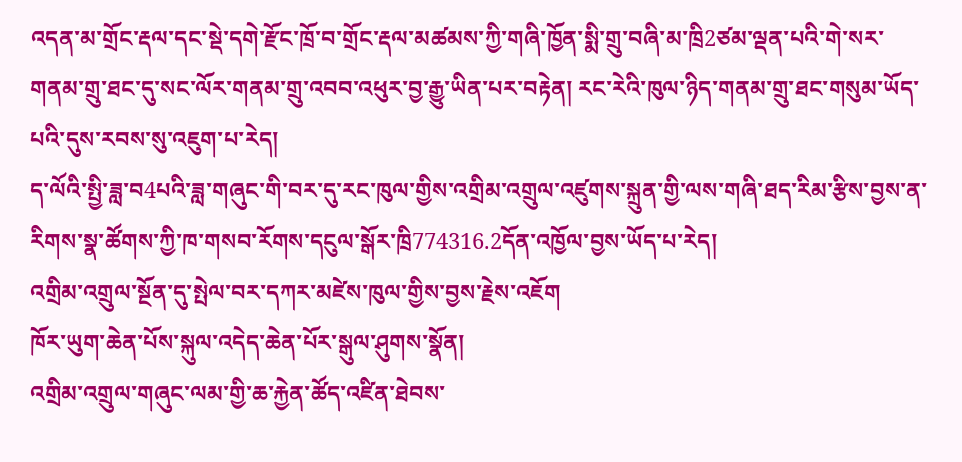འདན་མ་གྲོང་རྡལ་དང་སྡེ་དགེ་རྫོང་ཁྲོ་བ་གྲོང་རྡལ་མཚམས་ཀྱི་གཞི་ཁྱོན་སྨི་གྲུ་བཞི་མ་ཁྲི2ཙམ་ལྡན་པའི་གེ་སར་གནམ་གྲུ་ཐང་དུ་སང་ལོར་གནམ་གྲུ་འབབ་འཕུར་བྱ་རྒྱུ་ཡིན་པར་བརྟེན། རང་རེའི་ཁུལ་ཉིད་གནམ་གྲུ་ཐང་གསུམ་ཡོད་པའི་དུས་རབས་སུ་འཇུག་པ་རེད།
ད་ལོའི་སྤྱི་ཟླ་བ4པའི་ཟླ་གཞུང་གི་བར་དུ་རང་ཁུལ་གྱིས་འགྲིམ་འགྲུལ་འཛུགས་སྐྲུན་གྱི་ལས་གཞི་ཐད་རིམ་རྩིས་བྱས་ན་རིགས་སྣ་ཚོགས་ཀྱི་ཁ་གསབ་རོགས་དངུལ་སྒོར་ཁྲི774316.2དོན་འཁྱོལ་བྱས་ཡོད་པ་རེད།
འགྲིམ་འགྲུལ་སྔོན་དུ་སྤེལ་བར་དཀར་མཛེས་ཁུལ་གྱིས་བྱས་རྗེས་འཇོག
ཁོར་ཡུག་ཆེན་པོས་སྐུལ་འདེད་ཆེན་པོར་སྒུལ་ཤུགས་སྣོན།
འགྲིམ་འགྲུལ་གཞུང་ལམ་གྱི་ཆ་རྐྱེན་ཚོད་འཛིན་ཐེབས་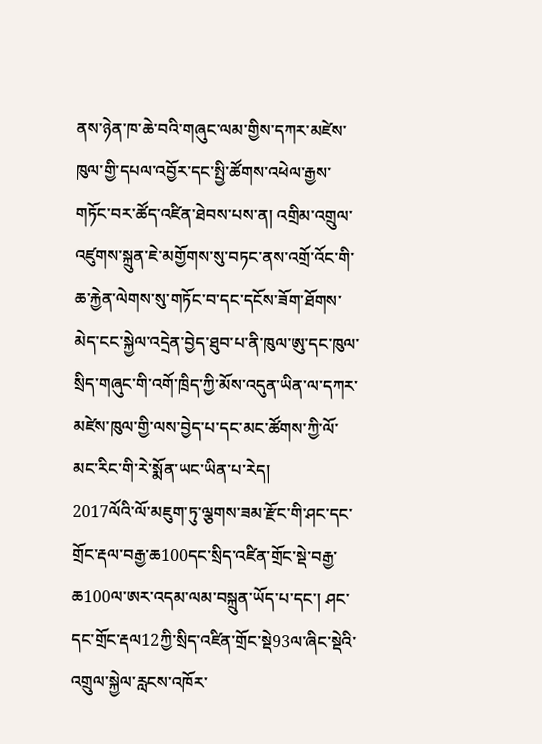ནས་ཉེན་ཁ་ཆེ་བའི་གཞུང་ལམ་གྱིས་དཀར་མཛེས་ཁུལ་གྱི་དཔལ་འབྱོར་དང་སྤྱི་ཚོགས་འཕེལ་རྒྱས་གཏོང་བར་ཚོད་འཛིན་ཐེབས་པས་ན། འགྲིམ་འགྲུལ་འཛུགས་སྐྲུན་ཇེ་མགྱོགས་སུ་བཏང་ནས་འགྲོ་འོང་གི་ཆ་རྐྱེན་ལེགས་སུ་གཏོང་བ་དང་དངོས་ཟོག་ཐོགས་མེད་ངང་སྐྱེལ་འདྲེན་བྱེད་ཐུབ་པ་ནི་ཁུལ་ཨུ་དང་ཁུལ་སྲིད་གཞུང་གི་འགོ་ཁྲིད་ཀྱི་མོས་འདུན་ཡིན་ལ་དཀར་མཛེས་ཁུལ་གྱི་ལས་བྱེད་པ་དང་མང་ཚོགས་ཀྱི་ལོ་མང་རིང་གི་རེ་སྨོན་ཡང་ཡིན་པ་རེད།
2017ལོའི་ལོ་མཇུག་ཏུ་ལྕགས་ཟམ་རྫོང་གི་ཤང་དང་གྲོང་རྡལ་བརྒྱ་ཆ100དང་སྲིད་འཛིན་གྲོང་སྡེ་བརྒྱ་ཆ100ལ་ཨར་འདམ་ལམ་བསྐྲུན་ཡོད་པ་དང་། ཤང་དང་གྲོང་རྡལ12ཀྱི་སྲིད་འཛིན་གྲོང་སྡེ93ལ་ཞིང་སྡེའི་འགྲུལ་སྐྱེལ་རླངས་འཁོར་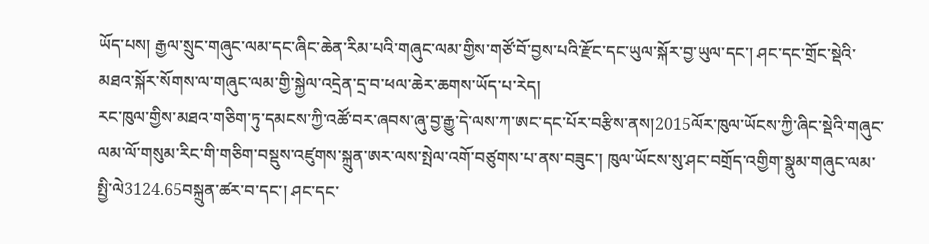ཡོད་པས། རྒྱལ་སྲུང་གཞུང་ལམ་དང་ཞིང་ཆེན་རིམ་པའི་གཞུང་ལམ་གྱིས་གཙོ་བོ་བྱས་པའི་རྫོང་དང་ཡུལ་སྐོར་བྱ་ཡུལ་དང་། ཤང་དང་གྲོང་སྡེའི་མཐའ་སྐོར་སོགས་ལ་གཞུང་ལམ་གྱི་སྐྱེལ་འདྲེན་དྲ་བ་ཕལ་ཆེར་ཆགས་ཡོད་པ་རེད།
རང་ཁུལ་གྱིས་མཐའ་གཅིག་ཏུ་དམངས་ཀྱི་འཚོ་བར་ཞབས་ཞུ་བྱ་རྒྱུ་དེ་ལས་ཀ་ཨང་དང་པོར་བརྩིས་ནས།2015ལོར་ཁུལ་ཡོངས་ཀྱི་ཞིང་སྡེའི་གཞུང་ལམ་ལོ་གསུམ་རིང་གི་གཅིག་བསྡུས་འཛུགས་སྐྲུན་ཨར་ལས་སྤེལ་འགོ་བཙུགས་པ་ནས་བཟུང་། ཁུལ་ཡོངས་སུ་ཤང་བགྲོད་འགྱིག་སྣུམ་གཞུང་ལམ་སྤྱི་ལེ3124.65བསྐྲུན་ཚར་བ་དང་། ཤང་དང་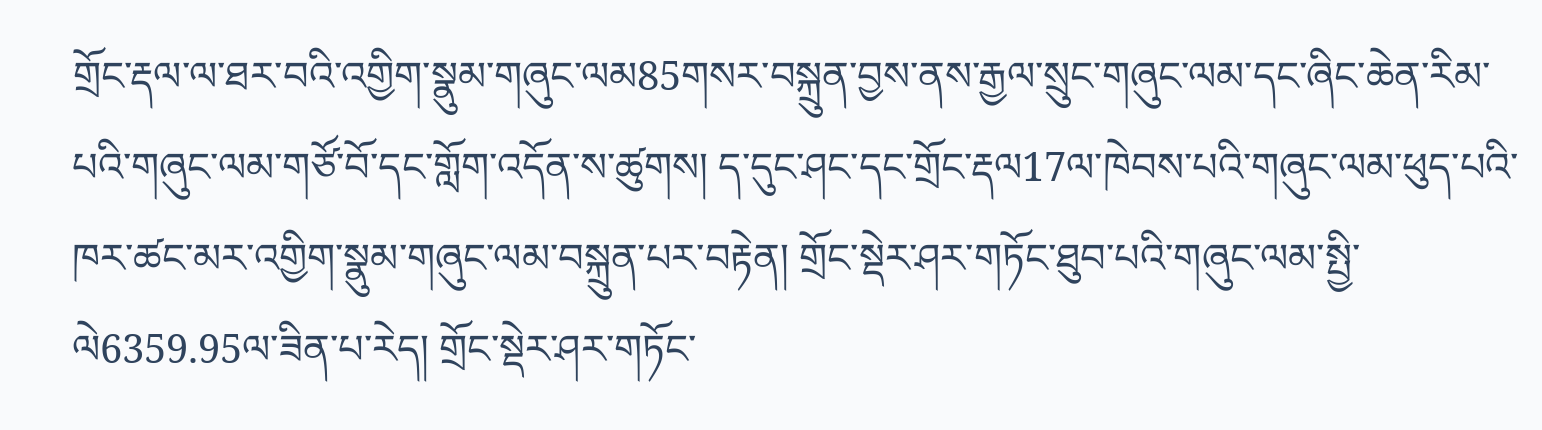གྲོང་རྡལ་ལ་ཐར་བའི་འགྱིག་སྣུམ་གཞུང་ལམ85གསར་བསྐྲུན་བྱས་ནས་རྒྱལ་སྲུང་གཞུང་ལམ་དང་ཞིང་ཆེན་རིམ་པའི་གཞུང་ལམ་གཙོ་བོ་དང་གློག་འདོན་ས་ཚུགས། ད་དུང་ཤང་དང་གྲོང་རྡལ17ལ་ཁེབས་པའི་གཞུང་ལམ་ཕུད་པའི་ཁར་ཚང་མར་འགྱིག་སྣུམ་གཞུང་ལམ་བསྐྲུན་པར་བརྟེན། གྲོང་སྡེར་ཤར་གཏོང་ཐུབ་པའི་གཞུང་ལམ་སྤྱི་ལེ6359.95ལ་ཟིན་པ་རེད། གྲོང་སྡེར་ཤར་གཏོང་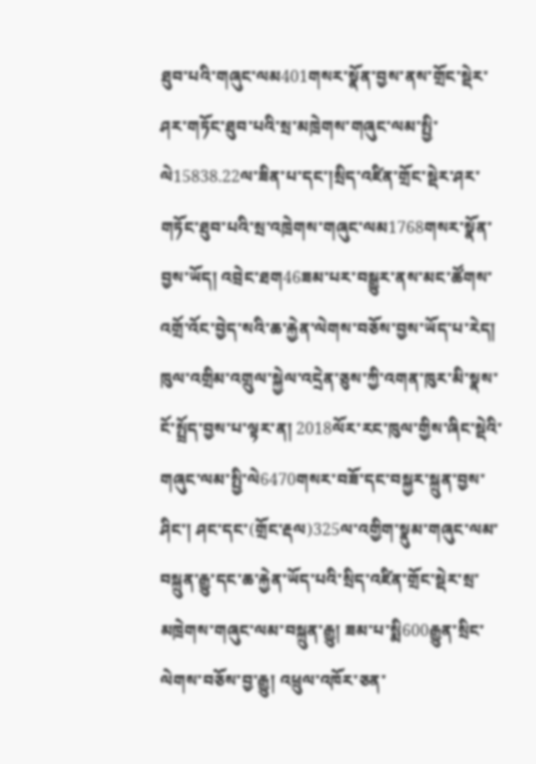ཐུབ་པའི་གཞུང་ལམ401གསར་སྣོན་བྱས་ནས་གྲོང་སྡེར་ཤར་གཏོང་ཐུབ་པའི་སྲ་མཁྲེགས་གཞུང་ལམ་སྤྱི་ལེ15838.22ལ་ཟིན་པ་དང་།སྲིད་འཛིན་གྲོང་སྡེར་ཤར་གཏོང་ཐུབ་པའི་སྲ་འཁྲེགས་གཞུང་ལམ1768གསར་སྣོན་བྱས་ཡོད། འབྲེང་ཐག46ཟམ་པར་བསྒྱུར་ནས་མང་ཚོགས་འགྲོ་འོང་བྱེད་སའི་ཆ་རྐྱེན་ལེགས་བཅོས་བྱས་ཡོད་པ་རེད།
ཁུལ་འགྲིམ་འགྲུལ་སྐྱེལ་འདྲེན་ཅུས་ཀྱི་འགན་ཁུར་མི་སྣས་ངོ་སྤྲོད་བྱས་པ་ལྟར་ན། 2018ལོར་རང་ཁུལ་གྱིས་ཞིང་སྡེའི་གཞུང་ལམ་སྤྱི་ལེ6470གསར་བཟོ་དང་བསྐྱར་སྐྲུན་བྱས་ཤིང་། ཤང་དང་(གྲོང་རྡལ)325ལ་འགྱིག་སྣུམ་གཞུང་ལམ་བསྐྲུན་རྒྱུ་དང་ཆ་རྐྱེན་ཡོད་པའི་སྲིད་འཛིན་གྲོང་སྡེར་སྲ་མཁྲེགས་གཞུང་ལམ་བསྐྲུན་རྒྱུ། ཟམ་པ་སྨི600རྒྱུན་སྲིང་ལེགས་བཅོས་བྱ་རྒྱུ། འཕྲུལ་འཁོར་ཅན་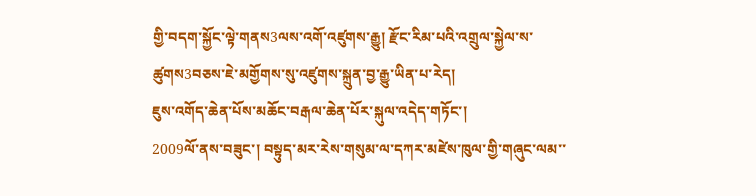གྱི་བདག་སྐྱོང་ལྟེ་གནས3ལས་འགོ་འཛུགས་རྒྱུ། རྫོང་རིམ་པའི་འགྲུལ་སྐྱེལ་ས་ཚུགས3བཅས་ཇེ་མགྱོགས་སུ་འཛུགས་སྐྲུན་བྱ་རྒྱུ་ཡིན་པ་རེད།
ཇུས་འགོད་ཆེན་པོས་མཆོང་བརྒལ་ཆེན་པོར་སྐུལ་འདེད་གཏོང་།
2009ལོ་ནས་བཟུང་། བསྟུད་མར་རེས་གསུམ་ལ་དཀར་མཛེས་ཁུལ་གྱི་གཞུང་ལམ་་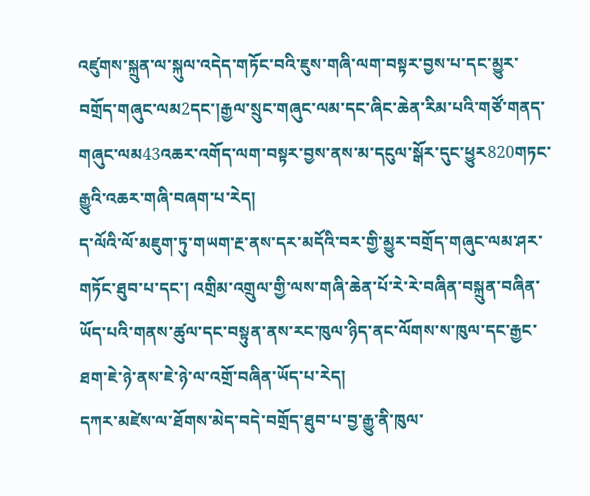འཛུགས་སྐྲུན་ལ་སྐུལ་འདེད་གཏོང་བའི་ཇུས་གཞི་ལག་བསྟར་བྱས་པ་དང་མྱུར་བགྲོད་གཞུང་ལམ2དང་།རྒྱལ་སྲུང་གཞུང་ལམ་དང་ཞིང་ཆེན་རིམ་པའི་གཙོ་གནད་གཞུང་ལམ43འཆར་འགོད་ལག་བསྟར་བྱས་ནས་མ་དངུལ་སྒོར་དུང་ཕྱུར820གཏང་རྒྱུའི་འཆར་གཞི་བཞག་པ་རེད།
ད་ལོའི་ལོ་མཇུག་ཏུ་གཡག་རྔ་ནས་དར་མདོའི་བར་གྱི་མྱུར་བགྲོད་གཞུང་ལམ་ཤར་གཏོང་ཐུབ་པ་དང་། འགྲིམ་འགྲུལ་གྱི་ལས་གཞི་ཆེན་པོ་རེ་རེ་བཞིན་བསྐྲུན་བཞིན་ཡོད་པའི་གནས་ཚུལ་དང་བསྟུན་ནས་རང་ཁུལ་ཉིད་ནང་ལོགས་ས་ཁུལ་དང་རྒྱང་ཐག་ཇེ་ཉེ་ནས་ཇེ་ཉེ་ལ་འགྲོ་བཞིན་ཡོད་པ་རེད།
དཀར་མཛེས་ལ་ཐོགས་མེད་བདེ་བགྲོད་ཐུབ་པ་བྱ་རྒྱུ་ནི་ཁུལ་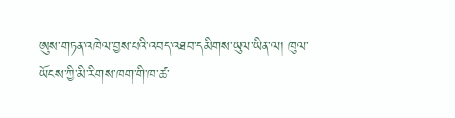ཨུས་གཏན་འཁེལ་བྱས་པའི་འབད་འཐབ་དམིགས་ཡུལ་ཡིན་ལ། ཁུལ་ཡོངས་ཀྱི་མི་རིགས་ཁག་གི་ཁ་ཚ་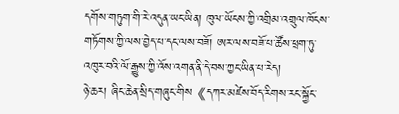དགོས་གཏུག་གི་རེ་འདུན་ཡང་ཡིན། ཁུལ་ཡོངས་ཀྱི་འགྲིམ་འགྲུལ་ཁོངས་གཏོགས་ཀྱི་ལས་བྱེད་པ་དང་ལས་བཟོ། ཨར་ལས་བཟོ་པ་ཚོས་ཕྲག་ཏུ་འཁུར་བའི་ལོ་རྒྱུས་ཀྱི་འོས་འགན་ནི་དེ་བས་ཀྱང་ཡིན་པ་རེད།
ཉེ་ཆར། ཞིང་ཆེན་སྲིད་གཞུང་གིས《དཀར་མཛེས་བོད་རིགས་རང་སྐྱོང་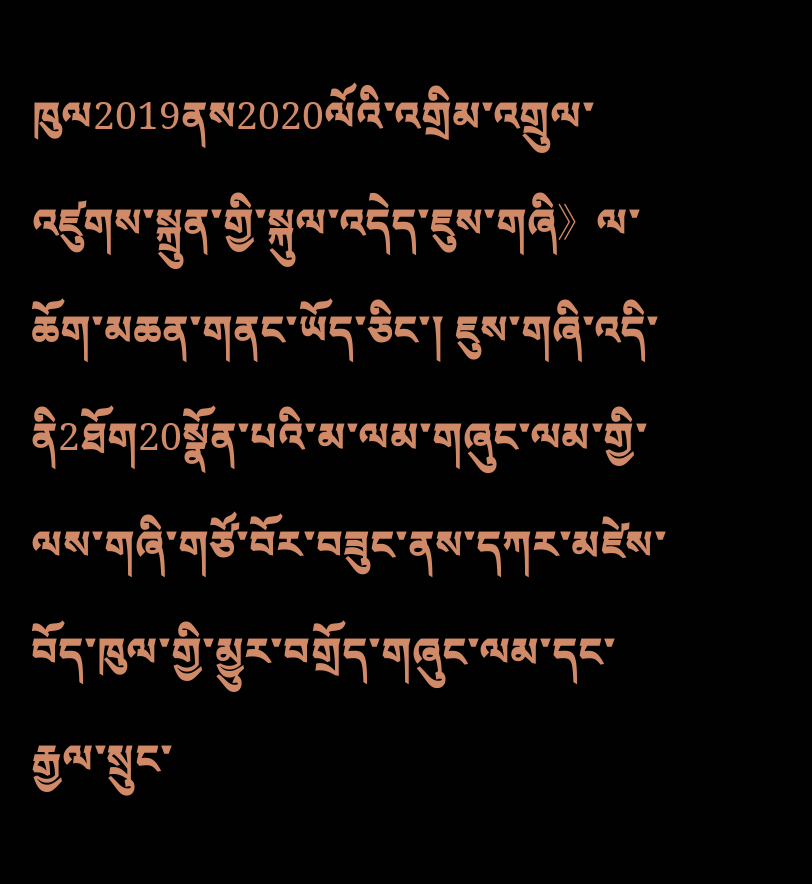ཁུལ2019ནས2020ལོའི་འགྲིམ་འགྲུལ་འཛུགས་སྐྲུན་གྱི་སྐུལ་འདེད་ཇུས་གཞི》ལ་ཆོག་མཆན་གནང་ཡོད་ཅིང་། ཇུས་གཞི་འདི་ནི2ཐོག20སྣོན་པའི་མ་ལམ་གཞུང་ལམ་གྱི་ལས་གཞི་གཙོ་བོར་བཟུང་ནས་དཀར་མཛེས་བོད་ཁུལ་གྱི་མྱུར་བགྲོད་གཞུང་ལམ་དང་རྒྱལ་སྲུང་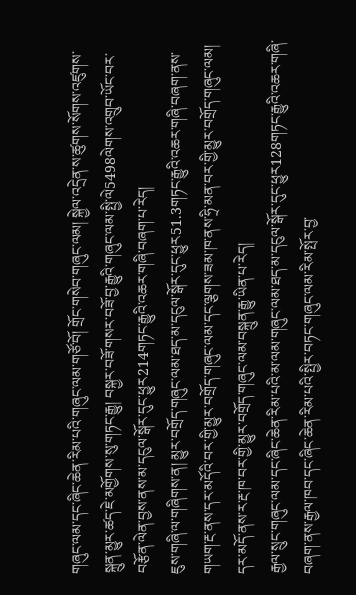གཞུང་ལམ་དང་ཞིང་ཆེན་རིམ་པའི་གཞུང་ལམ་གཙོ་བོ། གྲོང་གསེབ་གཞུང་ལམ། སྐྱེལ་འདྲེན་ས་ཚུགས་སོགས་འཛུགས་སྐྲུན་མྱུར་ཚད་ཇེ་མགྱོགས་སུ་གཏང་རྒྱུ། བསྐྱར་བཟོ་གསར་བཟོ་བྱ་རྒྱུའི་གཞུང་ལམ་སྤྱི་ལེ5498ལེགས་འགྲུབ་ཡོང་བར་བརྩོན་ལེན་བྱས་ནས་མ་དངུལ་སྒོར་དུང་ཕྱུར214གཏང་རྒྱུའི་འཆར་གཞི་བཞག་པ་རེད།
ཇུས་གཞི་ལ་གཞིགས་ན། མྱུར་བགྲོད་གཞུང་ལམ་ཐད་མ་དངུལ་སྒོར་དུང་ཕྱུར51.3གཏང་རྒྱུའི་འཆར་གཞི་བཞག་ནས་གཡག་རྔ་ནས་དར་མདོའི་བར་གྱི་མྱུར་བགྲོད་གཞུང་ལམ་དང་ལྕགས་ཟམ་ཁ་ནས་ཧྲི་མན་བར་གྱི་མྱུར་བགྲོད་གཞུང་ལམ། དར་མདོ་ནས་ར་རྔ་ཁ་བར་གྱི་མྱུར་བགྲོད་གཞུང་ལམ་བསྐྲུན་རྒྱུ་ཡིན་པ་རེད།
རྒྱལ་སྲུང་གཞུང་ལམ་དང་ཞིང་ཆེན་རིམ་པའི་མ་ལམ་གཞུང་ལམ་ཐད་མ་དངུལ་སྒོར་དུང་ཕྱུར128གཏང་རྒྱུའི་འཆར་གཞི་བཞག་ནས་རྒྱལ་ཁབ་དང་ཞིང་ཆེན་རིམ་པའི་སྤྱིར་བཏང་གཞུང་ལམ་རིམ་སྤོར་བྱ་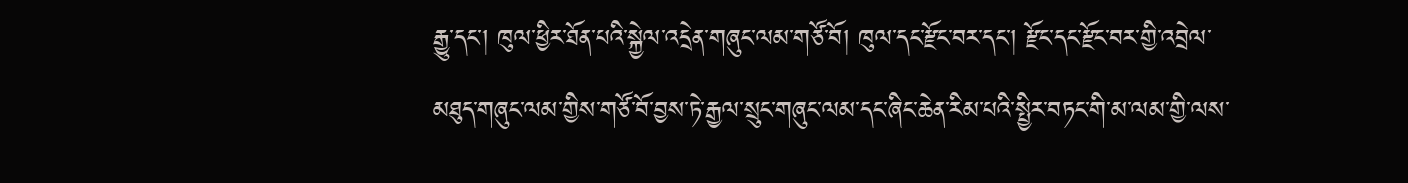རྒྱུ་དང་། ཁུལ་ཕྱིར་ཐོན་པའི་སྐྱེལ་འདྲེན་གཞུང་ལམ་གཙོ་བོ། ཁུལ་དང་རྫོང་བར་དང་། རྫོང་དང་རྫོང་བར་གྱི་འབྲེལ་མཐུད་གཞུང་ལམ་གྱིས་གཙོ་བོ་བྱས་ཏེ་རྒྱལ་སྲུང་གཞུང་ལམ་དང་ཞིང་ཆེན་རིམ་པའི་སྤྱིར་བཏང་གི་མ་ལམ་གྱི་ལས་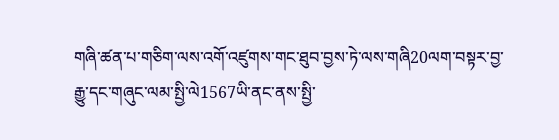གཞི་ཚན་པ་གཅིག་ལས་འགོ་འཛུགས་གང་ཐུབ་བྱས་ཏེ་ལས་གཞི20ལག་བསྟར་བྱ་རྒྱུ་དང་གཞུང་ལམ་སྤྱི་ལེ1567ཡི་ནང་ནས་སྤྱི་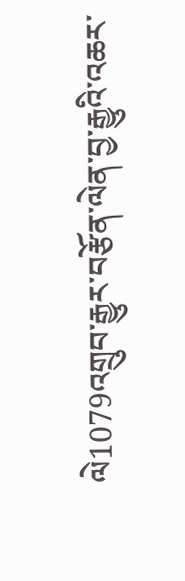ལེ1079འགྲུབ་རྒྱུར་བརྩོན་ལེན་བྱ་རྒྱུའི་འཆར་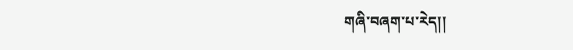གཞི་བཞག་པ་རེད།།